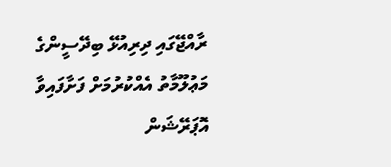ރާއްޖޭގައި ދިރިއުޅޭ ބިދޭސީންގެ މަޢުލޫމާތު އެއްކުރުމަށް ފަށާފައިވާ އޮޕަރޭޝަން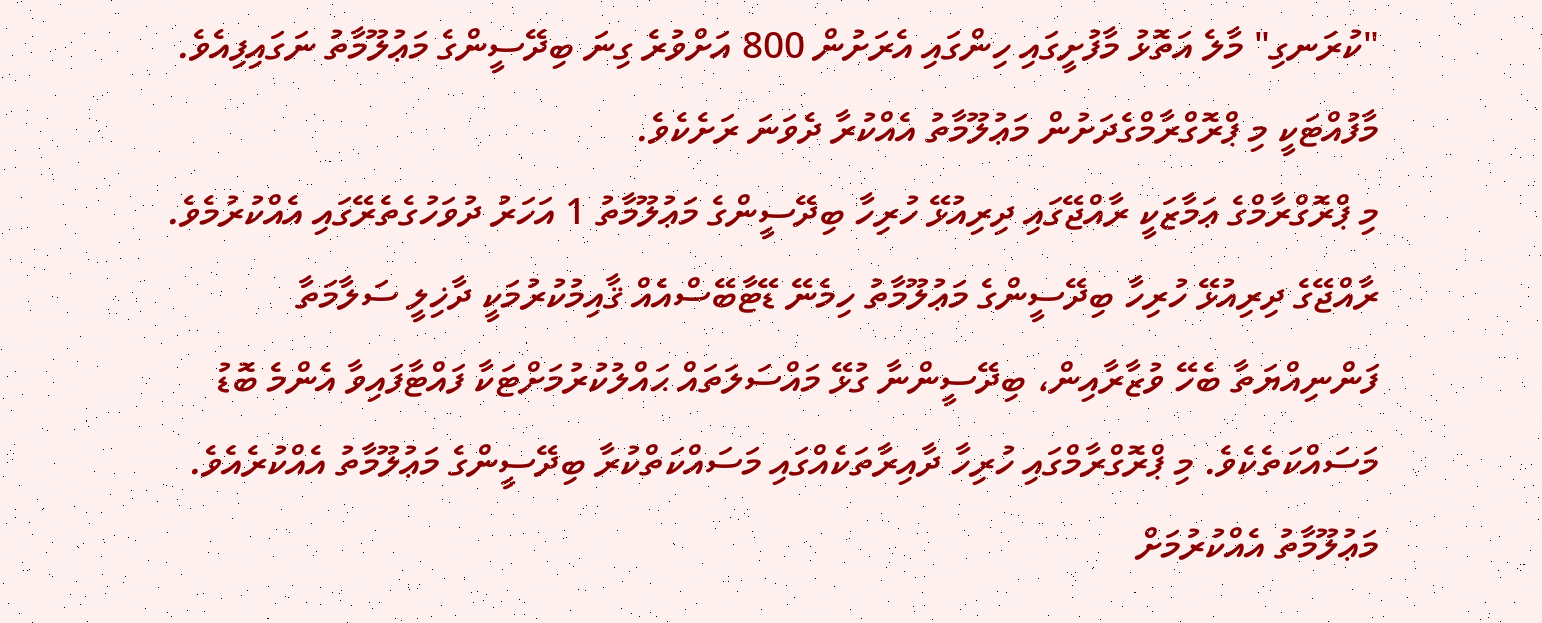"ކުރަނގި" މާލެ އަތޮޅު މާފުށީގައި ހިންގައި އެރަށުން 800 އަށްވުރެ ގިނަ ބިދޭސީންގެ މަޢުލޫމާތު ނަގައިފިއެވެ. މާފުއްޓަކީ މި ޕްރޮގްރާމްގެދަށުން މަޢުލޫމާތު އެއްކުރާ ދެވަނަ ރަށެކެވެ.
މި ޕްރޮގްރާމްގެ ޢަމާޒަކީ ރާއްޖޭގައި ދިރިއުޅޭ ހުރިހާ ބިދޭސީންގެ މަޢުލޫމާތު 1 އަހަރު ދުވަހުގެތެރޭގައި އެއްކުރުމެވެ.
ރާއްޖޭގެ ދިރިއުޅޭ ހުރިހާ ބިދޭސީންގެ މަޢުލޫމާތު ހިމެނޭ ޑޭޓާބޭސްއެއް ޤާއިމުކުރުމަކީ ދާޚިލީ ސަލާމަތާ ފަންނިއްޔަތާ ބެހޭ ވުޒާރާއިން، ބިދޭސީންނާ ގުޅޭ މައްސަލަތައް ޙައްލުކުރުމަށްޓަކާ ފައްޓާފައިވާ އެންމެ ބޮޑު މަސައްކަތެކެވެ. މި ޕްރޮގްރާމްގައި ހުރިހާ ދާއިރާތަކެއްގައި މަސައްކަތްކުރާ ބިދޭސީންގެ މަޢުލޫމާތު އެއްކުރެއެވެ.
މަޢުލޫމާތު އެއްކުރުމަށް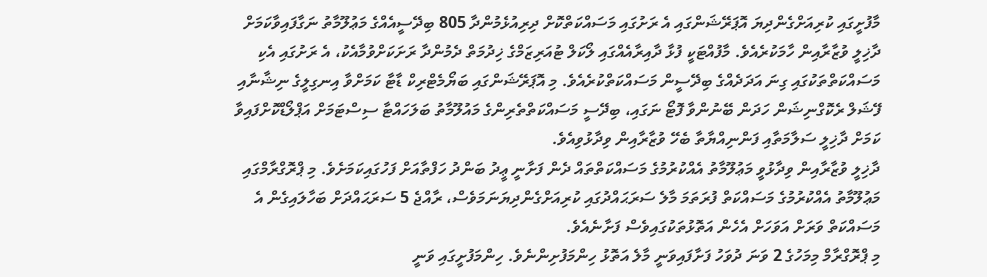މާފުށީގައި ކުރިއަށްގެންދިޔަ އޮޕަރޭޝަންގައި އެ ރަށުގައި މަސައްކަތްކޮށް ދިރިއުޅެމުންދާ 805 ބިދޭސީއެއްގެ މަޢުލޫމާތު ނަގާފައިވާކަމަށް ދާޚިލީ ވުޒާރާއިން ހާމަކުރެއެވެ. މާފުއްޓަކީ ފުޅާ ދާއިރާއެއްގައި ލޯކަލް ޓުއަރިޒަމްގެ ޚިދުމަތް ދެމުންދާ ރަށަކަށްވުމާއެކު، އެ ރަށުގައި އެކި މަސައްކަތްތަކުގައި ގިނަ އަދަދެއްގެ ބިދޭސީން މަސައްކަތްކުރެއެވެ. މި އޮޕަރޭޝަންގައި ބަޔޯމެޓްރިކް ޑާޓާ ކަމަށްވާ އިނގިލީގެ ނިޝާނާއި ފޭޝަލް ރެކޮގްނިޝަން ހަދަން ބޭނުންވާ ފޮޓޯ ނަގައި، ބިދޭސީ މަސައްކަތްތެރިންގެ މައުލޫމާތު ބަލަހައްޓާ ސިސްޓަމަށް އަޕްލޯޑްކޮށްފައިވާ ކަމަށް ދާޚިލީ ސަލާމަތާއި ފަންނިއްޔާތާ ބެހޭ ވުޒާރާއިން ވިދާޅުވިއެވެ.
ދާޚިލީ ވުޒާރާއިން ވިދާޅުވީ މަޢުލޫމާތު އެއްކުރުމުގެ މަސައްކަތްތައް ދެން ފަށާނީ ޢީދު ބަންދު ހަފްތާއަށް ފަހުގައިކަމަށެވެ. މި ޕްރޮގްރާމްގައި މަޢުލޫމާތު އެއްކުރުމުގެ މަސައްކަތް ފުރަތަމަ މާލެ ސަރަޙައްދުގައި ކުރިއަށްގެންދިޔަނަމަވެސް، ރާއްޖެ 5 ސަރަޙައްދަށް ބަހާލައިގެން އެ މަސައްކަތް ވަރަށް އަވަހަށް އެހެން އަތޮޅުތަކުގައިވެސް ފަށާނެއެވެ.
މި ޕްރޮގްރާމް މިމަހުގެ 2 ވަނަ ދުވަހު ފަށާފައިވަނީ މާލެ އަތޮޅު ހިންމަފުށިންނެވެ. ހިންމަފުށީގައި ވަނީ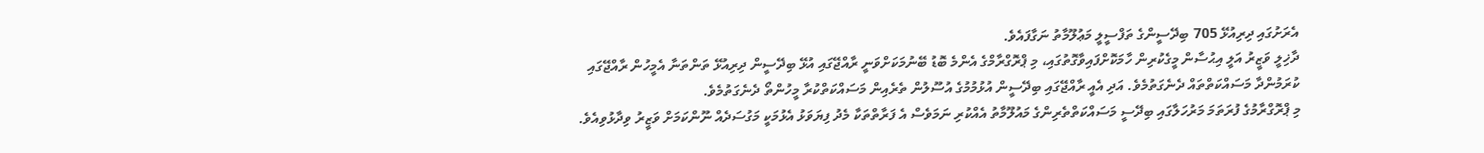އެރަށުގައި ދިރިއުޅޭ 705 ބިދޭސީންގެ ތަފްސީލީ މަޢުލޫމާތު ނަގާފައެވެ.
ދާޚިލީ ވަޒީރު އަލީ އިޙުސާން މީގެކުރިން ހާމަކޮށްފައިވާގޮތުގައި، މި ޕްރޮގްރާމްގެ އެންމެ ބޮޑު ބޭނުމަކަށްވަނީ ރާއްޖޭގައި އުޅޭ ބިދޭސީން ދިރިއުޅޭ ތަންތަނާ އެމީހުން ރާއްޖޭގައި ކުރަމުންދާ މަސައްކަތްތައް ދެނެގަތުމެވެ. އަދި އެއީ ރާއްޖޭގައި ބިދޭސީން އުޅުމުމުގެ އުސޫލުން ތެރެއިން މަސައްކަތްކުރާ މީހުންތޯ ދެނެގަތުމެވެ.
މި ޕްރޮގްރާމުގެ ފުރަތަމަ މަރުހަލާގައި ބިދޭސީ މަސައްކަތްތެރިންގެ މައުލޫމާތު އެއްކުރި ނަމަވެސް އެ ފަރާތްތަކާ މެދު ފިޔަވަޅު އެޅުމަކީ މަގުސަދެއް ނޫންކަމަށް ވަޒީރު ވިދާޅުވިއެވެ.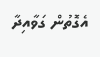އެގޮތުން ގަވާއިދާ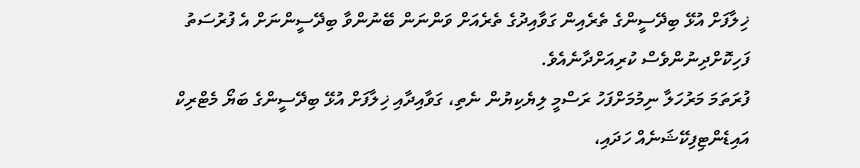ޚިލާފަށް އުޅޭ ބިދޭސީންގެ ތެރެއިން ގަވާއިދުގެ ތެރެއަށް ވަންނަން ބޭނުންވާ ބިދޭސީންނަށް އެ ފުރުސަތު ފަހިކޮށްދިނުންވެސް ކުރިއަށްދާނެއެވެ.
ފުރަތަމަ މަރުހަލާ ނިމުމަށްފަހު ރަސްމީ ލިޔެކިޔުން ނެތި، ގަވާއިދާއި ޚިލާފަށް އުޅޭ ބިދޭސީންގެ ބަޔޯ މެޓްރިކް އައިޑެންޓިފިކޭޝަނެއް ހަދައި،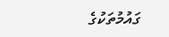ގައުމުތަކުގެ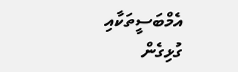އެމްބަސީތަކާއި ގުޅިގެން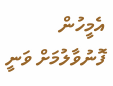އެމީހުން ފޮނުވާލުމަށް ވަނީ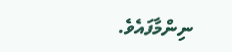ނިންމާފައެވެ.